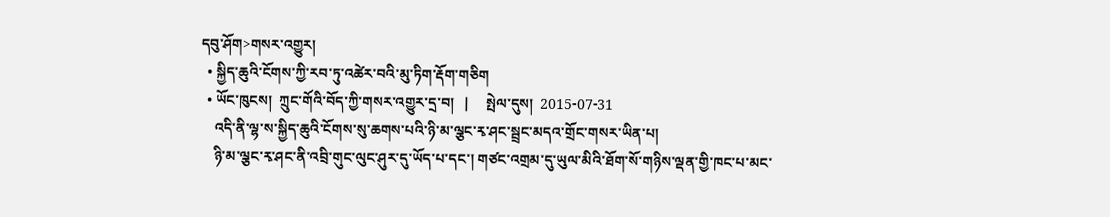དབུ་ཤོག>གསར་འགྱུར།
  • སྐྱིད་ཆུའི་ངོགས་ཀྱི་རབ་ཏུ་འཚེར་བའི་མུ་ཏིག་རྡོག་གཅིག
  • ཡོང་ཁུངས།  ཀྲུང་གོའི་བོད་ཀྱི་གསར་འགྱུར་དྲ་བ།   |     སྤེལ་དུས།  2015-07-31
    འདི་ནི་ལྷ་ས་སྐྱིད་ཆུའི་ངོགས་སུ་ཆགས་པའི་ཉི་མ་ལྕང་རྭ་ཤང་སྦྲང་མདའ་གྲོང་གསར་ཡིན་པ།
    ཉི་མ་ལྕང་རྭ་ཤང་ནི་འབྲི་གུང་ལུང་ཤུར་དུ་ཡོད་པ་དང་། གཙང་འགྲམ་དུ་ཡུལ་མིའི་ཐོག་སོ་གཉིས་ལྡན་གྱི་ཁང་པ་མང་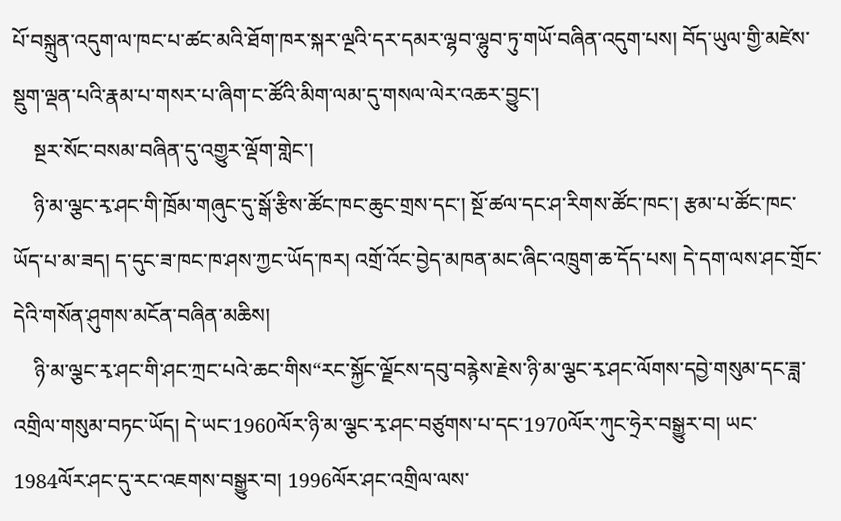པོ་བསྐྲུན་འདུག་ལ་ཁང་པ་ཚང་མའི་ཐོག་ཁར་སྐར་ལྔའི་དར་དམར་ལྷབ་ལྷུབ་ཏུ་གཡོ་བཞིན་འདུག་པས། བོད་ཡུལ་གྱི་མཛེས་སྡུག་ལྡན་པའི་རྣམ་པ་གསར་པ་ཞིག་ང་ཚོའི་མིག་ལམ་དུ་གསལ་ལེར་འཆར་བྱུང་།
    སྔར་སོང་བསམ་བཞིན་དུ་འགྱུར་ལྡོག་གླེང་།
    ཉི་མ་ལྕང་རྭ་ཤང་གི་ཁྲོམ་གཞུང་དུ་སྒོ་རྩིས་ཚོང་ཁང་ཆུང་གྲས་དང་། སྔོ་ཚལ་དང་ཤ་རིགས་ཚོང་ཁང་། རྩམ་པ་ཚོང་ཁང་ཡོད་པ་མ་ཟད། ད་དུང་ཟ་ཁང་ཁ་ཤས་ཀྱང་ཡོད་ཁར། འགྲོ་འོང་བྱེད་མཁན་མང་ཞིང་འཁྲུག་ཆ་དོད་པས། དེ་དག་ལས་ཤང་གྲོང་དེའི་གསོན་ཤུགས་མངོན་བཞིན་མཆིས།
    ཉི་མ་ལྕང་རྭ་ཤང་གི་ཤང་ཀྲང་པའེ་ཆང་གིས“རང་སྐྱོང་ལྗོངས་དབུ་བརྙེས་རྗེས་ཉི་མ་ལྕང་རྭ་ཤང་ལོགས་དབྱེ་གསུམ་དང་ཟླ་འགྲིལ་གསུམ་བཏང་ཡོད། དེ་ཡང་1960ལོར་ཉི་མ་ལྕང་རྭ་ཤང་བཙུགས་པ་དང་1970ལོར་ཀུང་ཧྲེར་བསྒྱུར་བ། ཡང་1984ལོར་ཤང་དུ་རང་འཇགས་བསྒྱུར་བ། 1996ལོར་ཤང་འགྲིལ་ལས་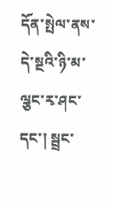དོན་སྤེལ་ནས་དེ་སྔའི་ཉི་མ་ལྕང་རྭ་ཤང་དང་། སྦྲང་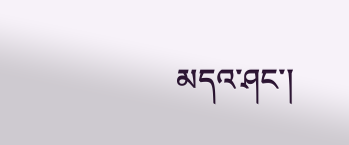མདའ་ཤང་།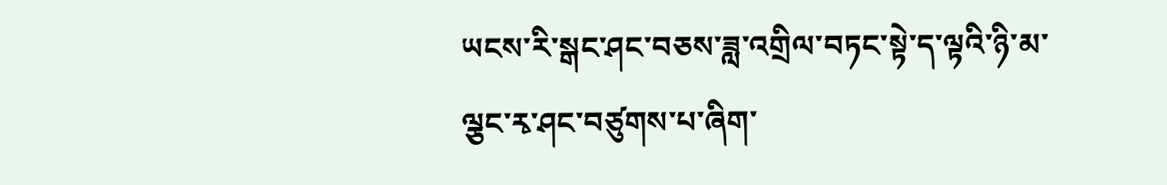ཡངས་རི་སྒང་ཤང་བཅས་ཟླ་འགྲིལ་བཏང་སྟེ་ད་ལྟའི་ཉི་མ་ལྕང་རྭ་ཤང་བཙུགས་པ་ཞིག་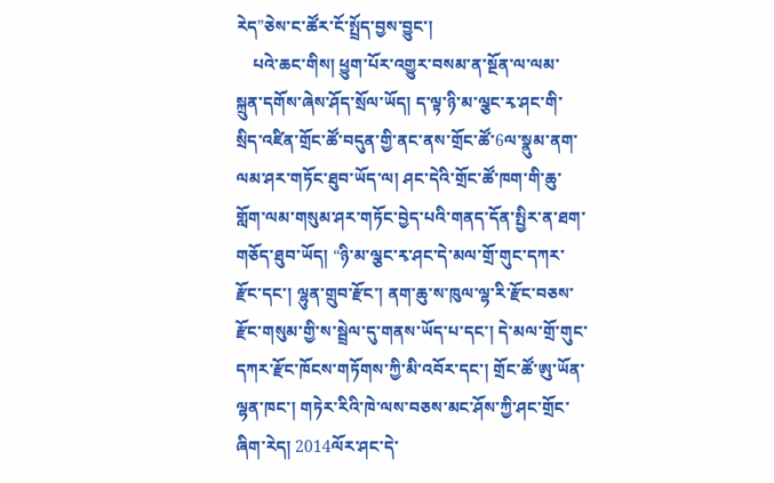རེད”ཅེས་ང་ཚོར་ངོ་སྤྲོད་བྱས་བྱུང་།
    པའེ་ཆང་གིས། ཕྱུག་པོར་འགྱུར་བསམ་ན་སྔོན་ལ་ལམ་སྐྲུན་དགོས་ཞེས་ཤོད་སྲོལ་ཡོད། ད་ལྟ་ཉི་མ་ལྕང་རྭ་ཤང་གི་སྲིད་འཛིན་གྲོང་ཚོ་བདུན་གྱི་ནང་ནས་གྲོང་ཚོ་6ལ་སྣུམ་ནག་ལམ་ཤར་གཏོང་ཐུབ་ཡོད་ལ། ཤང་དེའི་གྲོང་ཚོ་ཁག་གི་ཆུ་གློག་ལམ་གསུམ་ཤར་གཏོང་བྱེད་པའི་གནད་དོན་སྤྱིར་ན་ཐག་གཅོད་ཐུབ་ཡོད། “ཉི་མ་ལྕང་རྭ་ཤང་དེ་མལ་གྲོ་གུང་དཀར་རྫོང་དང་། ལྷུན་གྲུབ་རྫོང་། ནག་ཆུ་ས་ཁུལ་ལྷ་རི་རྫོང་བཅས་རྫོང་གསུམ་གྱི་ས་སྦྲེལ་དུ་གནས་ཡོད་པ་དང་། དེ་མལ་གྲོ་གུང་དཀར་རྫོང་ཁོངས་གཏོགས་ཀྱི་མི་འབོར་དང་། གྲོང་ཚོ་ཨུ་ཡོན་ལྷན་ཁང་། གཏེར་རིའི་ཁེ་ལས་བཅས་མང་ཤོས་ཀྱི་ཤང་གྲོང་ཞིག་རེད། 2014ལོར་ཤང་དེ་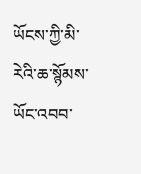ཡོངས་ཀྱི་མི་རེའི་ཆ་སྙོམས་ཡོང་འབབ་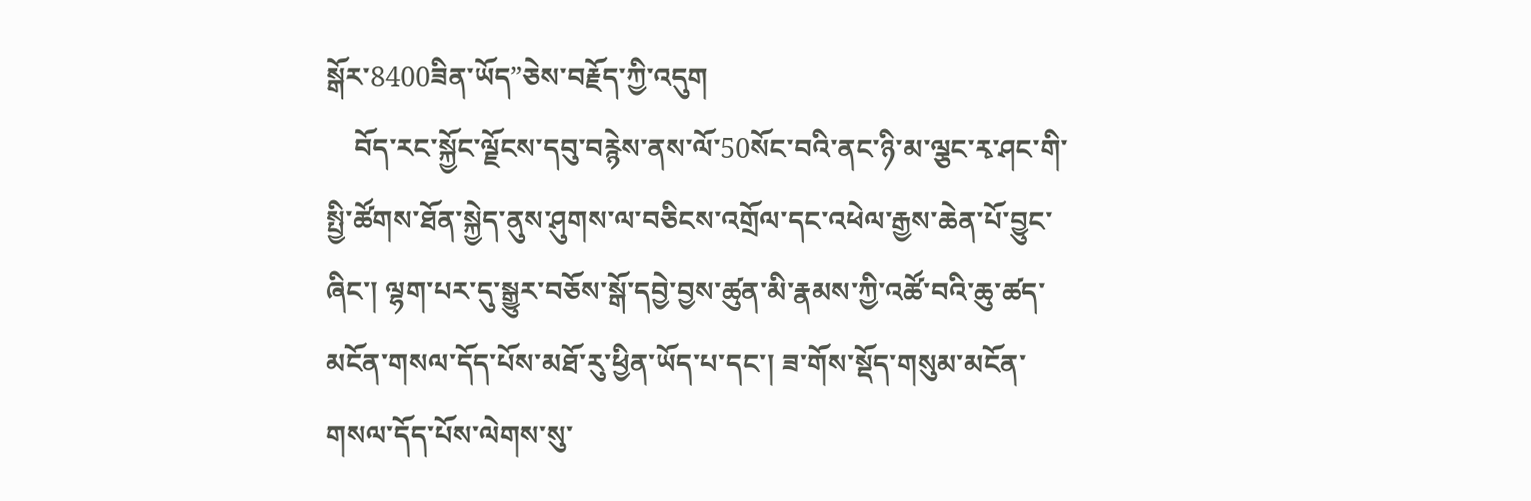སྒོར་8400ཟིན་ཡོད”ཅེས་བརྗོད་ཀྱི་འདུག
    བོད་རང་སྐྱོང་ལྗོངས་དབུ་བརྙེས་ནས་ལོ་50སོང་བའི་ནང་ཉི་མ་ལྕང་རྭ་ཤང་གི་སྤྱི་ཚོགས་ཐོན་སྐྱེད་ནུས་ཤུགས་ལ་བཅིངས་འགྲོལ་དང་འཕེལ་རྒྱས་ཆེན་པོ་བྱུང་ཞིང་། ལྷག་པར་དུ་སྒྱུར་བཅོས་སྒོ་དབྱེ་བྱས་ཚུན་མི་རྣམས་ཀྱི་འཚོ་བའི་ཆུ་ཚད་མངོན་གསལ་དོད་པོས་མཐོ་རུ་ཕྱིན་ཡོད་པ་དང་། ཟ་གོས་སྡོད་གསུམ་མངོན་གསལ་དོད་པོས་ལེགས་སུ་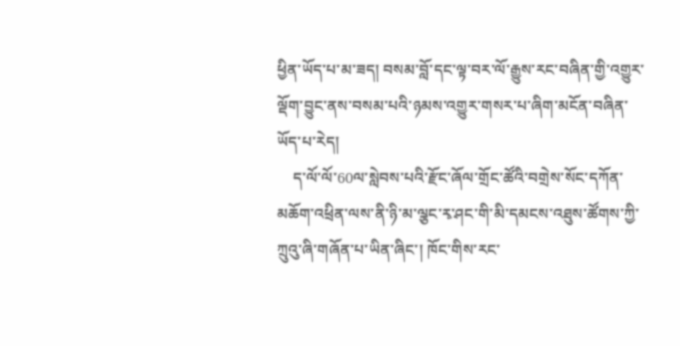ཕྱིན་ཡོད་པ་མ་ཟད། བསམ་བློ་དང་ལྟ་བར་ལོ་རྒྱུས་རང་བཞིན་གྱི་འགྱུར་ལྡོག་བྱུང་ནས་བསམ་པའི་ཉམས་འགྱུར་གསར་པ་ཞིག་མངོན་བཞིན་ཡོད་པ་རེད།
    ད་ལོ་ལོ་60ལ་སླེབས་པའི་རྫོང་ཞོལ་གྲོང་ཚོའི་བགྲེས་སོང་དཀོན་མཆོག་འཕྲིན་ལས་ནི་ཉི་མ་ལྕང་རྭ་ཤང་གི་མི་དམངས་འཐུས་ཚོགས་ཀྱི་ཀྲུའུ་ཞི་གཞོན་པ་ཡིན་ཞིང་། ཁོང་གིས་རང་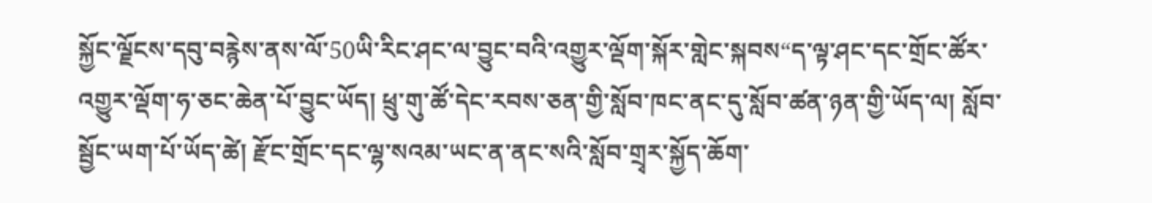སྐྱོང་ལྗོངས་དབུ་བརྙེས་ནས་ལོ་50ཡི་རིང་ཤང་ལ་བྱུང་བའི་འགྱུར་ལྡོག་སྐོར་གླེང་སྐབས“ད་ལྟ་ཤང་དང་གྲོང་ཚོར་འགྱུར་ལྡོག་ཧ་ཅང་ཆེན་པོ་བྱུང་ཡོད། ཕྲུ་གུ་ཚོ་དེང་རབས་ཅན་གྱི་སློབ་ཁང་ནང་དུ་སློབ་ཚན་ཉན་གྱི་ཡོད་ལ། སློབ་སྦྱོང་ཡག་པོ་ཡོད་ཚེ། རྫོང་གྲོང་དང་ལྷ་སའམ་ཡང་ན་ནང་སའི་སློབ་གྲྭར་སྐྱོད་ཆོག་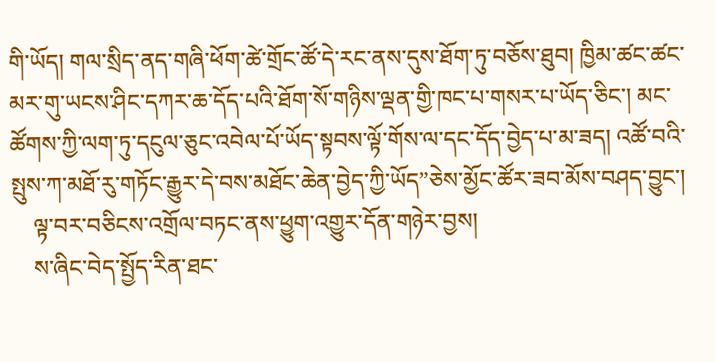གི་ཡོད། གལ་སྲིད་ནད་གཞི་ཕོག་ཚེ་གྲོང་ཚོ་དེ་རང་ནས་དུས་ཐོག་ཏུ་བཅོས་ཐུབ། ཁྱིམ་ཚང་ཚང་མར་གུ་ཡངས་ཤིང་དཀར་ཆ་དོད་པའི་ཐོག་སོ་གཉིས་ལྡན་གྱི་ཁང་པ་གསར་པ་ཡོད་ཅིང་། མང་ཚོགས་ཀྱི་ལག་ཏུ་དངུལ་ཅུང་འབེལ་པོ་ཡོད་སྟབས་ལྟོ་གོས་ལ་དང་དོད་བྱེད་པ་མ་ཟད། འཚོ་བའི་སྤུས་ཀ་མཐོ་རུ་གཏོང་རྒྱུར་དེ་བས་མཐོང་ཆེན་བྱེད་ཀྱི་ཡོད”ཅེས་མྱོང་ཚོར་ཟབ་མོས་བཤད་བྱུང་།
    ལྟ་བར་བཅིངས་འགྲོལ་བཏང་ནས་ཕྱུག་འགྱུར་དོན་གཉེར་བྱས།
    ས་ཞིང་བེད་སྤྱོད་རིན་ཐང་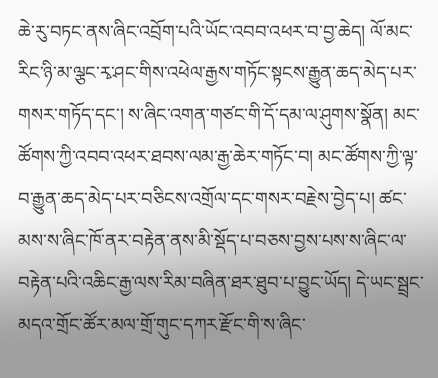ཆེ་རུ་བཏང་ནས་ཞིང་འབྲོག་པའི་ཡོང་འབབ་འཕར་བ་བྱ་ཆེད། ལོ་མང་རིང་ཉི་མ་ལྕང་རྭ་ཤང་གིས་འཕེལ་རྒྱས་གཏོང་སྟངས་རྒྱུན་ཆད་མེད་པར་གསར་གཏོད་དང་། ས་ཞིང་འགན་གཙང་གི་དོ་དམ་ལ་ཤུགས་སྣོན། མང་ཚོགས་ཀྱི་འབབ་འཕར་ཐབས་ལམ་རྒྱ་ཆེར་གཏོང་བ། མང་ཚོགས་ཀྱི་ལྟ་བ་རྒྱུན་ཆད་མེད་པར་བཅིངས་འགྲོལ་དང་གསར་བརྗེས་བྱེད་པ། ཚང་མས་ས་ཞིང་ཁོ་ནར་བརྟེན་ནས་མི་སྡོད་པ་བཅས་བྱས་པས་ས་ཞིང་ལ་བརྟེན་པའི་འཆིང་རྒྱ་ལས་རིམ་བཞིན་ཐར་ཐུབ་པ་བྱུང་ཡོད། དེ་ཡང་སྦྲང་མདའ་གྲོང་ཚོར་མལ་གྲོ་གུང་དཀར་རྫོང་གི་ས་ཞིང་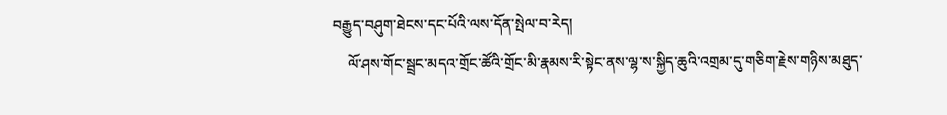བརྒྱུད་བཤུག་ཐེངས་དང་པོའི་ལས་དོན་སྤེལ་བ་རེད།
    ལོ་ཤས་གོང་སྦྲང་མདའ་གྲོང་ཚོའི་གྲོང་མི་རྣམས་རི་སྟེང་ནས་ལྷ་ས་སྐྱིད་ཆུའི་འགྲམ་དུ་གཅིག་རྗེས་གཉིས་མཐུད་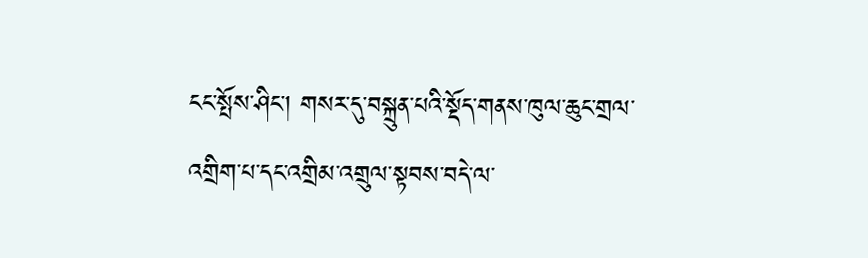ངང་སྤོས་ཤིང་། གསར་དུ་བསྐྲུན་པའི་སྡོད་གནས་ཁུལ་ཆུང་གྲལ་འགྲིག་པ་དང་འགྲིམ་འགྲུལ་སྟབས་བདེ་ལ་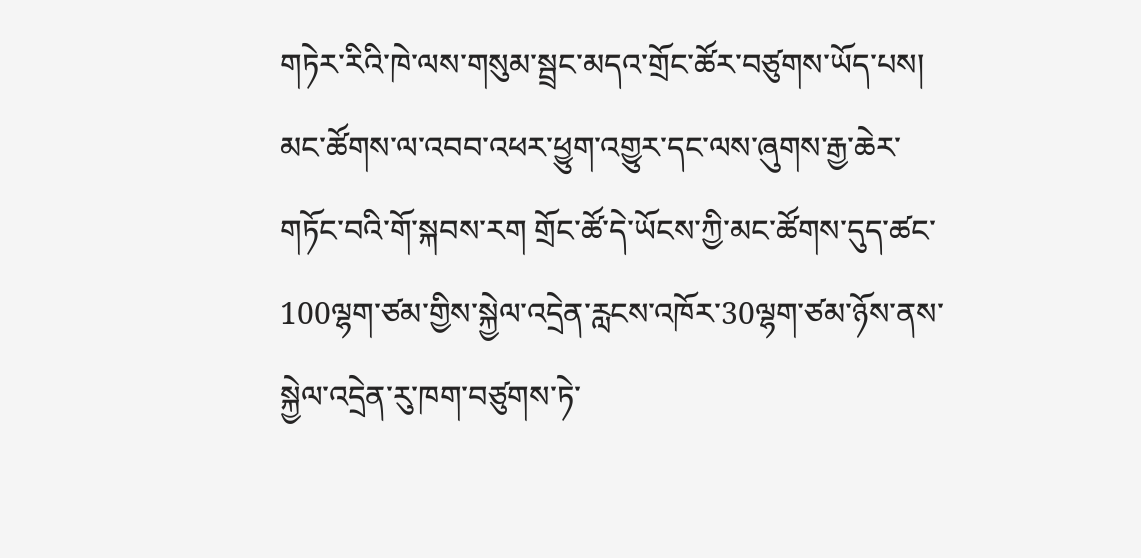གཏེར་རིའི་ཁེ་ལས་གསུམ་སྦྲང་མདའ་གྲོང་ཚོར་བཙུགས་ཡོད་པས། མང་ཚོགས་ལ་འབབ་འཕར་ཕྱུག་འགྱུར་དང་ལས་ཞུགས་རྒྱ་ཆེར་གཏོང་བའི་གོ་སྐབས་རག གྲོང་ཚོ་དེ་ཡོངས་ཀྱི་མང་ཚོགས་དུད་ཚང་100ལྷག་ཙམ་གྱིས་སྐྱེལ་འདྲེན་རླངས་འཁོར་30ལྷག་ཙམ་ཉོས་ནས་སྐྱེལ་འདྲེན་རུ་ཁག་བཙུགས་ཏེ་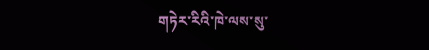གཏེར་རིའི་ཁེ་ལས་སུ་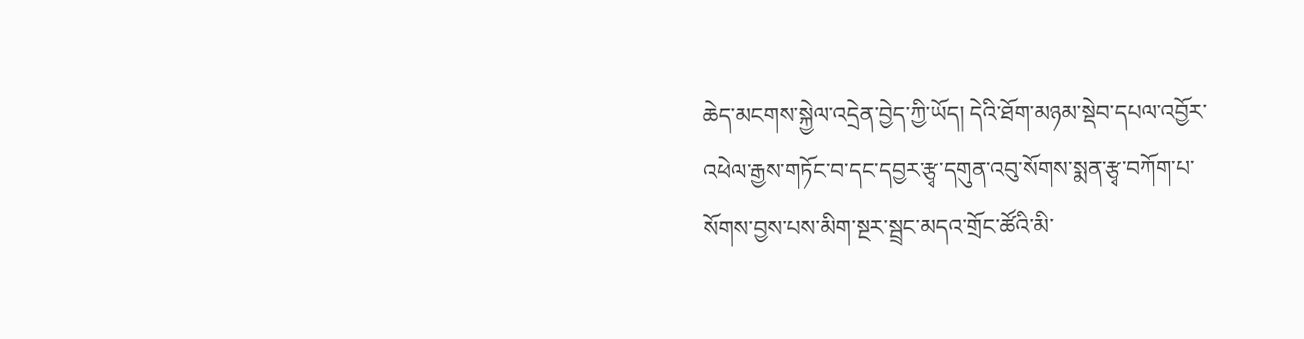ཆེད་མངགས་སྐྱེལ་འདྲེན་བྱེད་ཀྱི་ཡོད། དེའི་ཐོག་མཉམ་སྡེབ་དཔལ་འབྱོར་འཕེལ་རྒྱས་གཏོང་བ་དང་དབྱར་རྩྭ་དགུན་འབུ་སོགས་སྨན་རྩྭ་བཀོག་པ་སོགས་བྱས་པས་མིག་སྔར་སྦྲང་མདའ་གྲོང་ཚོའི་མི་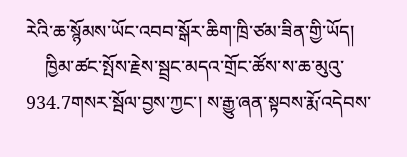རེའི་ཆ་སྙོམས་ཡོང་འབབ་སྒོར་ཆིག་ཁྲི་ཙམ་ཟིན་གྱི་ཡོད།
    ཁྱིམ་ཚང་སྤོས་རྗེས་སྦྲང་མདའ་གྲོང་ཚོས་ས་ཆ་མུའུ་934.7གསར་སྦོལ་བྱས་ཀྱང་། ས་རྒྱུ་ཞན་སྟབས་རྨོ་འདེབས་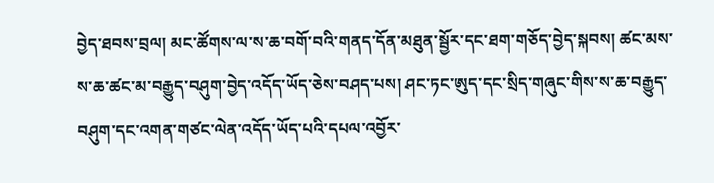བྱེད་ཐབས་བྲལ། མང་ཚོགས་ལ་ས་ཆ་བགོ་བའི་གནད་དོན་མཐུན་སྦྱོར་དང་ཐག་གཅོད་བྱེད་སྐབས། ཚང་མས་ས་ཆ་ཚང་མ་བརྒྱུད་བཤུག་བྱེད་འདོད་ཡོད་ཅེས་བཤད་པས། ཤང་ཏང་ཨུད་དང་སྲིད་གཞུང་གིས་ས་ཆ་བརྒྱུད་བཤུག་དང་འགན་གཙང་ལེན་འདོད་ཡོད་པའི་དཔལ་འབྱོར་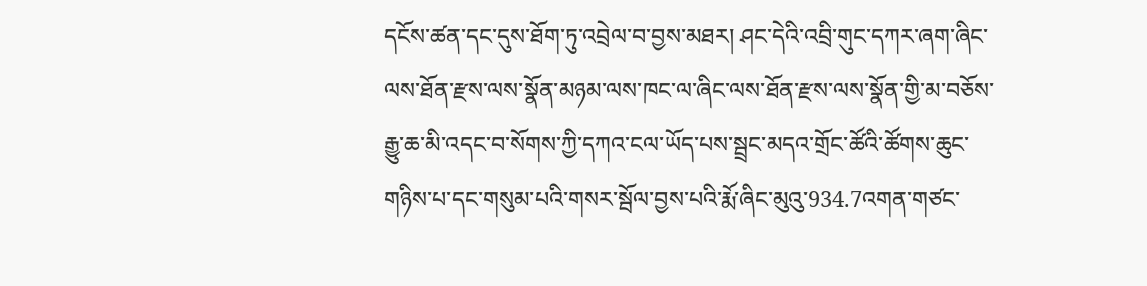དངོས་ཚན་དང་དུས་ཐོག་ཏུ་འབྲེལ་བ་བྱས་མཐར། ཤང་དེའི་འབྲི་གུང་དཀར་ཞག་ཞིང་ལས་ཐོན་རྫས་ལས་སྣོན་མཉམ་ལས་ཁང་ལ་ཞིང་ལས་ཐོན་རྫས་ལས་སྣོན་གྱི་མ་བཅོས་རྒྱུ་ཆ་མི་འདང་བ་སོགས་ཀྱི་དཀའ་ངལ་ཡོད་པས་སྦྲང་མདའ་གྲོང་ཚོའི་ཚོགས་ཆུང་གཉིས་པ་དང་གསུམ་པའི་གསར་སྦོལ་བྱས་པའི་རྨོ་ཞིང་མུའུ་934.7འགན་གཙང་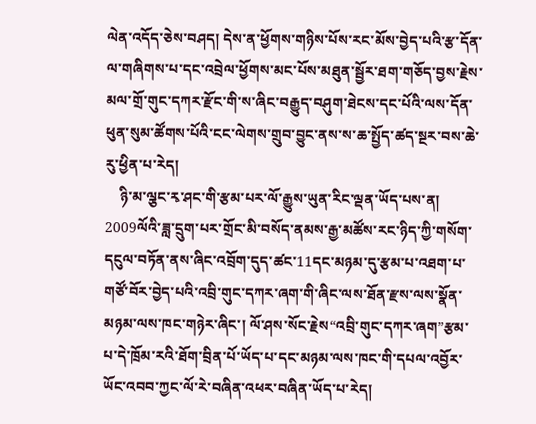ལེན་འདོད་ཅེས་བཤད། དེས་ན་ཕྱོགས་གཉིས་པོས་རང་མོས་བྱེད་པའི་རྩ་དོན་ལ་གཞིགས་པ་དང་འབྲེལ་ཕྱོགས་མང་པོས་མཐུན་སྦྱོར་ཐག་གཅོད་བྱས་རྗེས་མལ་གྲོ་གུང་དཀར་རྫོང་གི་ས་ཞིང་བརྒྱུད་བཤུག་ཐེངས་དང་པོའི་ལས་དོན་ཕུན་སུམ་ཚོགས་པོའི་ངང་ལེགས་གྲུབ་བྱུང་ནས་ས་ཆ་སྤྱོད་ཚད་སྔར་བས་ཆེ་རུ་ཕྱིན་པ་རེད།
    ཉི་མ་ལྕང་རྭ་ཤང་གི་རྩམ་པར་ལོ་རྒྱུས་ཡུན་རིང་ལྡན་ཡོད་པས་ན། 2009ལོའི་ཟླ་དྲུག་པར་གྲོང་མི་བསོད་ནམས་རྒྱ་མཚོས་རང་ཉིད་ཀྱི་གསོག་དངུལ་བཏོན་ནས་ཞིང་འབྲོག་དུད་ཚང་11དང་མཉམ་དུ་རྩམ་པ་འཐག་པ་གཙོ་བོར་བྱེད་པའི་འབྲི་གུང་དཀར་ཞག་གི་ཞིང་ལས་ཐོན་རྫས་ལས་སྣོན་མཉམ་ལས་ཁང་གཉེར་ཞིང་། ལོ་ཤས་སོང་རྗེས“འབྲི་གུང་དཀར་ཞག”རྩམ་པ་དེ་ཁྲོམ་རའི་ཐོག་བྲིན་པོ་ཡོད་པ་དང་མཉམ་ལས་ཁང་གི་དཔལ་འབྱོར་ཡོང་འབབ་ཀྱང་ལོ་རེ་བཞིན་འཕར་བཞིན་ཡོད་པ་རེད།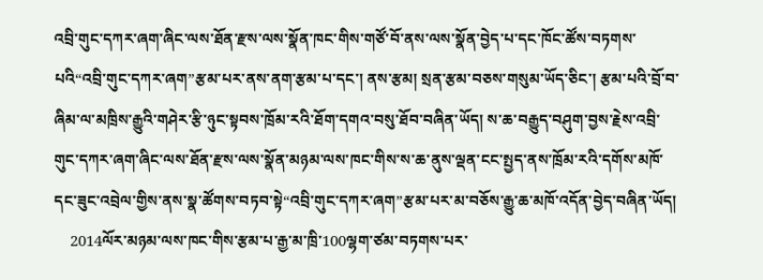འབྲི་གུང་དཀར་ཞག་ཞིང་ལས་ཐོན་རྫས་ལས་སྣོན་ཁང་གིས་གཙོ་བོ་ནས་ལས་སྣོན་བྱེད་པ་དང་ཁོང་ཚོས་བཏགས་པའི“འབྲི་གུང་དཀར་ཞག”རྩམ་པར་ནས་ནག་རྩམ་པ་དང་། ནས་རྩམ། སྲན་རྩམ་བཅས་གསུམ་ཡོད་ཅིང་། རྩམ་པའི་བྲོ་བ་ཞིམ་ལ་མཁྲིས་རྒྱུའི་གཤེར་རྩི་ཉུང་སྟབས་ཁྲོམ་རའི་ཐོག་དགའ་བསུ་ཐོབ་བཞིན་ཡོད། ས་ཆ་བརྒྱུད་བཤུག་བྱས་རྗེས་འབྲི་གུང་དཀར་ཞག་ཞིང་ལས་ཐོན་རྫས་ལས་སྣོན་མཉམ་ལས་ཁང་གིས་ས་ཆ་ནུས་ལྡན་ངང་སྤྱད་ནས་ཁྲོམ་རའི་དགོས་མཁོ་དང་ཟུང་འབྲེལ་གྱིས་ནས་སྣ་ཚོགས་བཏབ་སྟེ“འབྲི་གུང་དཀར་ཞག”རྩམ་པར་མ་བཅོས་རྒྱུ་ཆ་མཁོ་འདོན་བྱེད་བཞིན་ཡོད།
    2014ལོར་མཉམ་ལས་ཁང་གིས་རྩམ་པ་རྒྱ་མ་ཁྲི་100ལྷག་ཙམ་བཏགས་པར་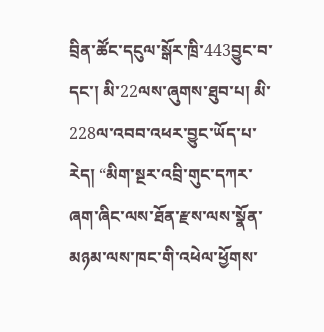བྲིན་ཚོང་དངུལ་སྒོར་ཁྲི་443བྱུང་བ་དང་། མི་22ལས་ཞུགས་ཐུབ་པ། མི་228ལ་འབབ་འཕར་བྱུང་ཡོད་པ་རེད། “མིག་སྔར་འབྲི་གུང་དཀར་ཞག་ཞིང་ལས་ཐོན་རྫས་ལས་སྣོན་མཉམ་ལས་ཁང་གི་འཕེལ་ཕྱོགས་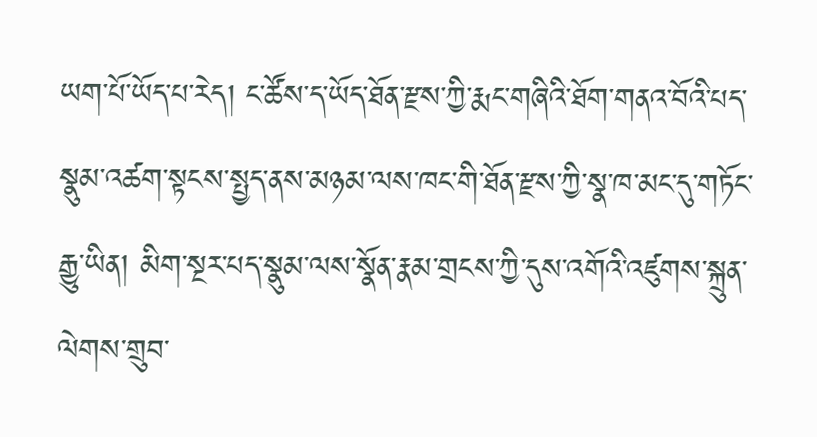ཡག་པོ་ཡོད་པ་རེད། ང་ཚོས་ད་ཡོད་ཐོན་རྫས་ཀྱི་རྨང་གཞིའི་ཐོག་གནའ་བོའི་པད་སྣུམ་འཚག་སྟངས་སྤྱད་ནས་མཉམ་ལས་ཁང་གི་ཐོན་རྫས་ཀྱི་སྣ་ཁ་མང་དུ་གཏོང་རྒྱུ་ཡིན། མིག་སྔར་པད་སྣུམ་ལས་སྣོན་རྣམ་གྲངས་ཀྱི་དུས་འགོའི་འཛུགས་སྐྲུན་ལེགས་གྲུབ་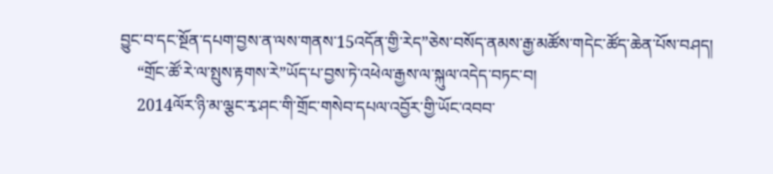བྱུང་བ་དང་སྔོན་དཔག་བྱས་ན་ལས་གནས་15འདོན་གྱི་རེད”ཅེས་བསོད་ནམས་རྒྱ་མཚོས་གདེང་ཚོད་ཆེན་པོས་བཤད།
    “གྲོང་ཚོ་རེ་ལ་སྤུས་རྟགས་རེ”ཡོད་པ་བྱས་ཏེ་འཕེལ་རྒྱས་ལ་སྐུལ་འདེད་བཏང་བ།
    2014ལོར་ཉི་མ་ལྕང་རྭ་ཤང་གི་གྲོང་གསེབ་དཔལ་འབྱོར་གྱི་ཡོང་འབབ་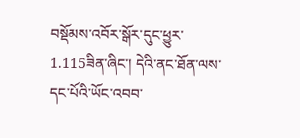བསྡོམས་འབོར་སྒོར་དུང་ཕྱུར་1.115ཟིན་ཞིང་། དེའི་ནང་ཐོན་ལས་དང་པོའི་ཡོང་འབབ་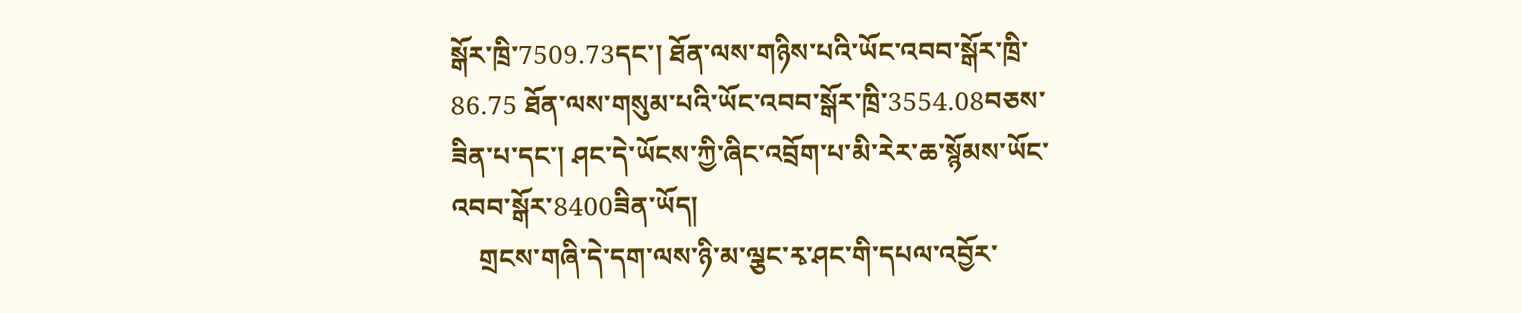སྒོར་ཁྲི་7509.73དང་། ཐོན་ལས་གཉིས་པའི་ཡོང་འབབ་སྒོར་ཁྲི་86.75 ཐོན་ལས་གསུམ་པའི་ཡོང་འབབ་སྒོར་ཁྲི་3554.08བཅས་ཟིན་པ་དང་། ཤང་དེ་ཡོངས་ཀྱི་ཞིང་འབྲོག་པ་མི་རེར་ཆ་སྙོམས་ཡོང་འབབ་སྒོར་8400ཟིན་ཡོད།
    གྲངས་གཞི་དེ་དག་ལས་ཉི་མ་ལྕང་རྭ་ཤང་གི་དཔལ་འབྱོར་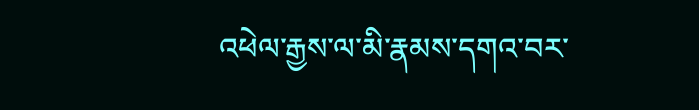འཕེལ་རྒྱས་ལ་མི་རྣམས་དགའ་བར་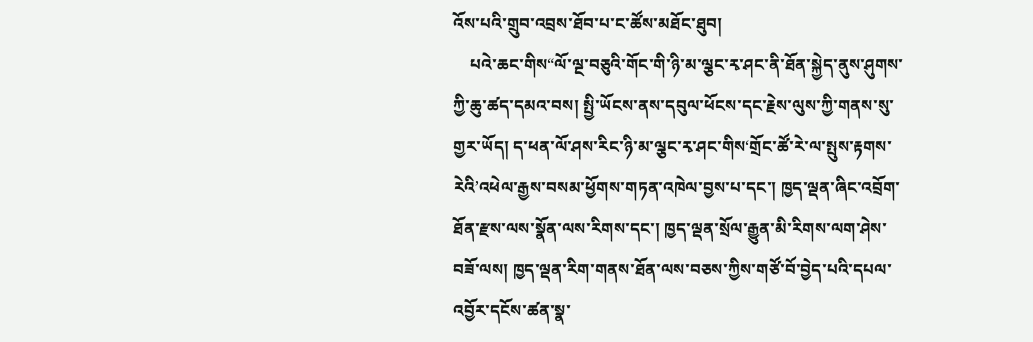འོས་པའི་གྲུབ་འབྲས་ཐོབ་པ་ང་ཚོས་མཐོང་ཐུབ།
    པའེ་ཆང་གིས“ལོ་ལྔ་བཅུའི་གོང་གི་ཉི་མ་ལྕང་རྭ་ཤང་ནི་ཐོན་སྐྱེད་ནུས་ཤུགས་ཀྱི་ཆུ་ཚད་དམའ་བས། སྤྱི་ཡོངས་ནས་དབུལ་ཕོངས་དང་རྗེས་ལུས་ཀྱི་གནས་སུ་གྱར་ཡོད། ད་ཕན་ལོ་ཤས་རིང་ཉི་མ་ལྕང་རྭ་ཤང་གིས‘གྲོང་ཚོ་རེ་ལ་སྤུས་རྟགས་རེའི’འཕེལ་རྒྱས་བསམ་ཕྱོགས་གཏན་འཁེལ་བྱས་པ་དང་། ཁྱད་ལྡན་ཞིང་འབྲོག་ཐོན་རྫས་ལས་སྣོན་ལས་རིགས་དང་། ཁྱད་ལྡན་སྲོལ་རྒྱུན་མི་རིགས་ལག་ཤེས་བཟོ་ལས། ཁྱད་ལྡན་རིག་གནས་ཐོན་ལས་བཅས་ཀྱིས་གཙོ་བོ་བྱེད་པའི་དཔལ་འབྱོར་དངོས་ཚན་སྣ་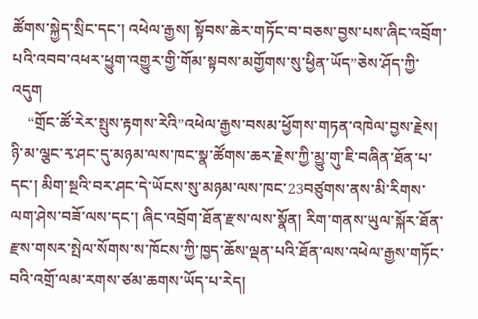ཚོགས་སྐྱེད་སྲིང་དང་། འཕེལ་རྒྱས། སྟོབས་ཆེར་གཏོང་བ་བཅས་བྱས་པས་ཞིང་འབྲོག་པའི་འབབ་འཕར་ཕྱུག་འགྱུར་གྱི་གོམ་སྟབས་མགྱོགས་སུ་ཕྱིན་ཡོད”ཅེས་ཤོད་ཀྱི་འདུག
    “གྲོང་ཚོ་རེར་སྤུས་རྟགས་རེའི”འཕེལ་རྒྱས་བསམ་ཕྱོགས་གཏན་འཁེལ་བྱས་རྗེས། ཉི་མ་ལྕང་རྭ་ཤང་དུ་མཉམ་ལས་ཁང་སྣ་ཚོགས་ཆར་རྗེས་ཀྱི་མྱུ་གུ་ཇི་བཞིན་ཐོན་པ་དང་། མིག་སྔའི་བར་ཤང་དེ་ཡོངས་སུ་མཉམ་ལས་ཁང་23བཙུགས་ནས་མི་རིགས་ལག་ཤེས་བཟོ་ལས་དང་། ཞིང་འབྲོག་ཐོན་རྫས་ལས་སྣོན། རིག་གནས་ཡུལ་སྐོར་ཐོན་རྫས་གསར་སྤེལ་སོགས་ས་ཁོངས་ཀྱི་ཁྱད་ཆོས་ལྡན་པའི་ཐོན་ལས་འཕེལ་རྒྱས་གཏོང་བའི་འགྲོ་ལམ་རགས་ཙམ་ཆགས་ཡོད་པ་རེད།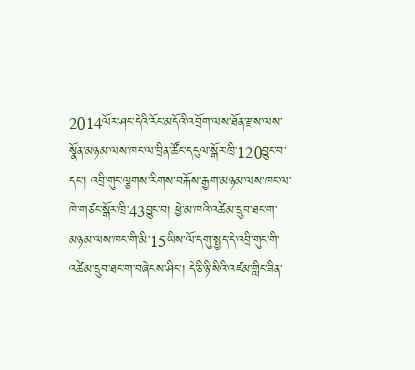2014ལོར་ཤང་དེའི་རོང་མདོའི་འབྲོག་ལས་ཐོན་རྫས་ལས་སྣོན་མཉམ་ལས་ཁང་ལ་བྲིན་ཚོང་དངུལ་སྒོར་ཁྲི་120བྱུང་བ་དང་། འབྲི་གུང་ལྕགས་རིགས་བརྐོས་རྒྱག་མཉམ་ལས་ཁང་ལ་ཁེ་གཙང་སྒོར་ཁྲི་43བྱུང་བ། ཕྱེ་མ་ཁའི་འཚེམ་དྲུབ་ཐང་ག་མཉམ་ལས་ཁང་གི་མི་15ཡིས་ལོ་དགུ་སྤྱད་དེ་འབྲི་གུང་གི་འཚེམ་དྲུབ་ཐང་ག་བཞེངས་ཤིང་། དེ་ཅི་ཉི་སིའི་འཛམ་གླིང་ཟིན་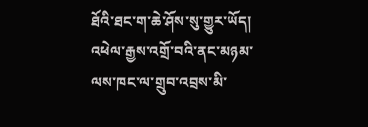ཐོའི་ཐང་ག་ཆེ་ཤོས་སུ་གྱུར་ཡོད། འཕེལ་རྒྱས་འགྲོ་བའི་ནང་མཉམ་ལས་ཁང་ལ་གྲུབ་འབྲས་མི་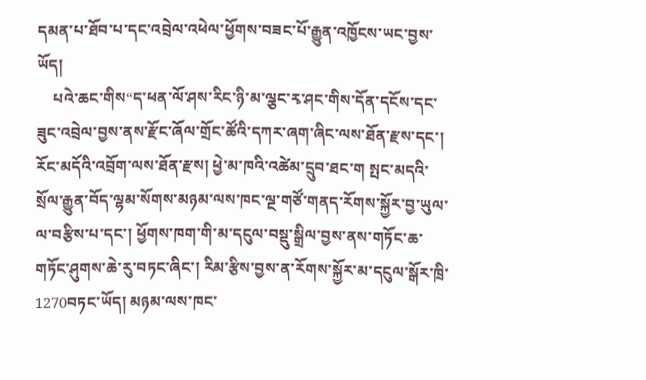དམན་པ་ཐོབ་པ་དང་འབྲེལ་འཕེལ་ཕྱོགས་བཟང་པོ་རྒྱུན་འཁྱོངས་ཡང་བྱས་ཡོད།
    པའེ་ཆང་གིས“ད་ཕན་ལོ་ཤས་རིང་ཉི་མ་ལྕང་རྭ་ཤང་གིས་དོན་དངོས་དང་ཟུང་འབྲེལ་བྱས་ནས་རྫོང་ཞོལ་གྲོང་ཚོའི་དཀར་ཞག་ཞིང་ལས་ཐོན་རྫས་དང་། རོང་མདོའི་འབྲོག་ལས་ཐོན་རྫས། ཕྱེ་མ་ཁའི་འཚེམ་དྲུབ་ཐང་ག སྤང་མདའི་སྲོལ་རྒྱུན་བོད་ལྷམ་སོགས་མཉམ་ལས་ཁང་ལྔ་གཙོ་གནད་རོགས་སྐྱོར་བྱ་ཡུལ་ལ་བརྩིས་པ་དང་། ཕྱོགས་ཁག་གི་མ་དངུལ་བསྡུ་སྒྲིལ་བྱས་ནས་གཏོང་ཆ་གཏོང་ཤུགས་ཆེ་རུ་བཏང་ཞིང་། རིམ་རྩིས་བྱས་ན་རོགས་སྐྱོར་མ་དངུལ་སྒོར་ཁྲི་1270བཏང་ཡོད། མཉམ་ལས་ཁང་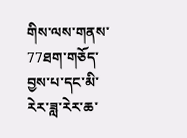གིས་ལས་གནས་77ཐག་གཅོད་བྱས་པ་དང་མི་རེར་ཟླ་རེར་ཆ་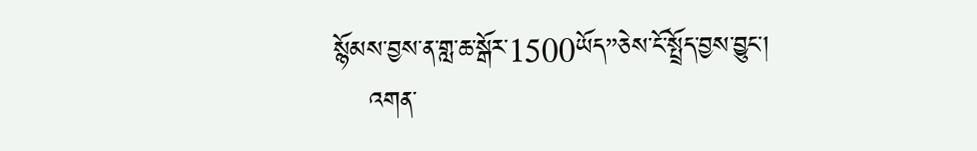སྙོམས་བྱས་ན་གླ་ཆ་སྒོར་1500ཡོད”ཅེས་ངོ་སྤྲོད་བྱས་བྱུང་།
    འགན་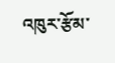འཁུར་རྩོམ་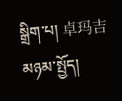སྒྲིག་པ། 卓玛吉
མཉམ་སྤྱོད།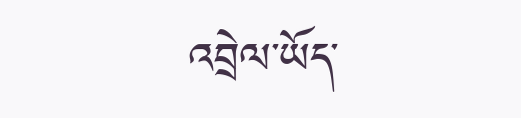འབྲེལ་ཡོད་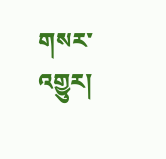གསར་འགྱུར།